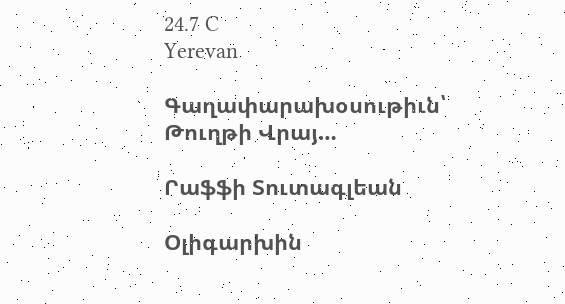24.7 C
Yerevan

Գաղափարախօսութիւն՝ Թուղթի Վրայ…

Րաֆֆի Տուտագլեան

Օլիգարխին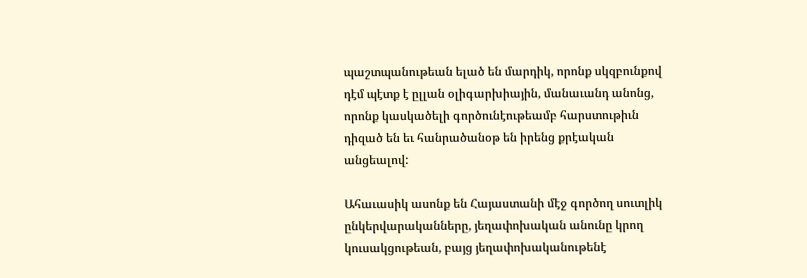պաշտպանութեան ելած են մարդիկ, որոնք սկզբունքով դէմ պէտք է ըլլան օլիգարխիային, մանաւանդ անոնց, որոնք կասկածելի գործունէութեամբ հարստութիւն դիզած են եւ հանրածանօթ են իրենց քրէական անցեալով:

Ահաւասիկ ասոնք են Հայաստանի մէջ գործող սուտլիկ ընկերվարականները, յեղափոխական անունը կրող կուսակցութեան, բայց յեղափոխականութենէ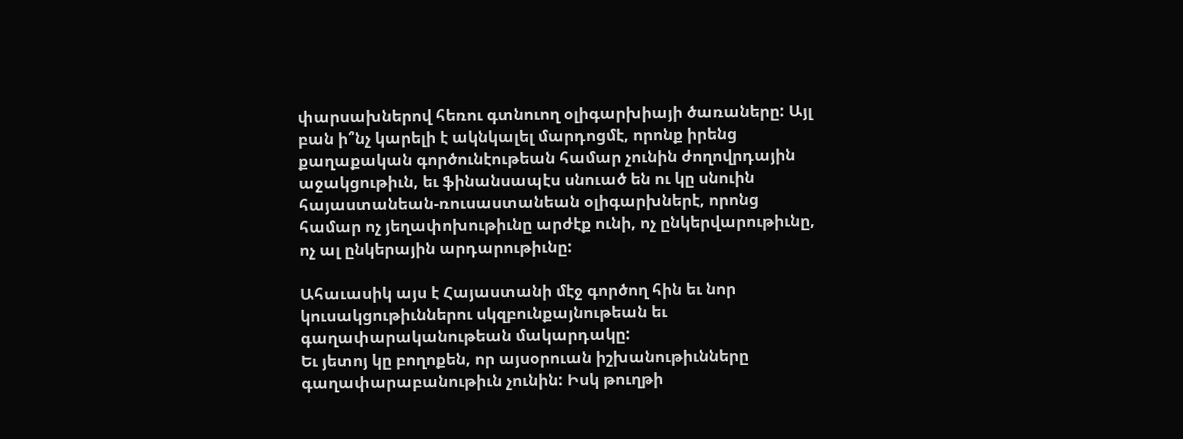փարսախներով հեռու գտնուող օլիգարխիայի ծառաները: Այլ բան ի՞նչ կարելի է ակնկալել մարդոցմէ, որոնք իրենց քաղաքական գործունէութեան համար չունին ժողովրդային աջակցութիւն, եւ ֆինանսապէս սնուած են ու կը սնուին հայաստանեան-ռուսաստանեան օլիգարխներէ, որոնց համար ոչ յեղափոխութիւնը արժէք ունի, ոչ ընկերվարութիւնը, ոչ ալ ընկերային արդարութիւնը:

Ահաւասիկ այս է Հայաստանի մէջ գործող հին եւ նոր կուսակցութիւններու սկզբունքայնութեան եւ գաղափարականութեան մակարդակը:
Եւ յետոյ կը բողոքեն, որ այսօրուան իշխանութիւնները գաղափարաբանութիւն չունին: Իսկ թուղթի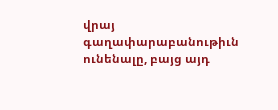վրայ գաղափարաբանութիւն ունենալը, բայց այդ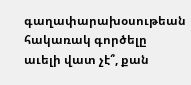գաղափարախօսութեան հակառակ գործելը աւելի վատ չէ՞, քան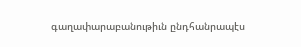գաղափարաբանութիւն ընդհանրապէս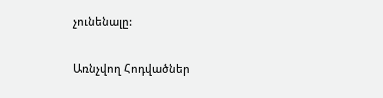չունենալը:

Առնչվող Հոդվածներ